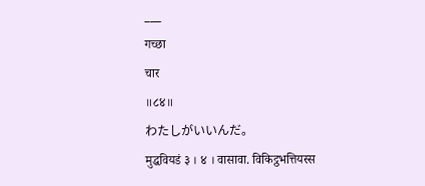___
गच्छा
चार
॥८४॥
わたしがいいんだ。
मुद्धवियडं ३ । ४ । वासावा. विकिट्ठभत्तियस्स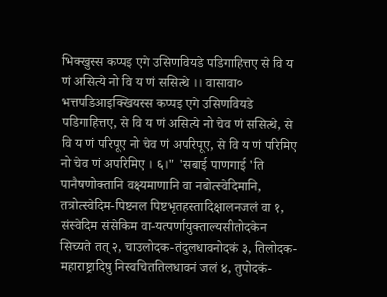भिक्खुस्स कप्पइ एगे उसिणवियडे पडिगाहित्तए से वि य णं असित्ये नो वि य णं ससित्थे ।। वासावा० भत्तपडिआइक्खियस्स कप्पइ एगे उसिणवियडे पडिगाहित्तए, से वि य णं असित्ये नो चेव णं ससित्थे, से वि य णं परिपूए नो चेव णं अपरिपूए, से वि य णं परिमिए नो चेव णं अपरिमिए । ६।" 'सबाई पाणगाई 'ति पानैषणोक्तानि वक्ष्यमाणानि वा नबोत्स्वेदिमानि, तत्रोत्स्वेदिम-पिष्टनल पिष्टभृतहस्तादिक्षालनजलं वा १, संस्वेदिम संसेकिम वा-यत्पर्णायुक्ताल्यसीतोदकेन सिच्यते तत् २, चाउलोदक-तंदुलधावनोदकं ३, तिलोदक-महाराष्ट्रादिषु निस्वचिततिलधावनं जलं ४, तुपोदकं-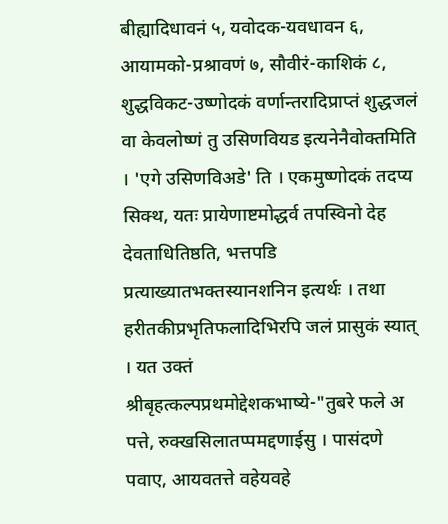बीह्यादिधावनं ५, यवोदक-यवधावन ६, आयामको-प्रश्रावणं ७, सौवीरं-काशिकं ८, शुद्धविकट-उष्णोदकं वर्णान्तरादिप्राप्तं शुद्धजलं वा केवलोष्णं तु उसिणवियड इत्यनेनैवोक्तमिति । 'एगे उसिणविअडे' ति । एकमुष्णोदकं तदप्य सिक्थ, यतः प्रायेणाष्टमोद्धर्व तपस्विनो देह देवताधितिष्ठति, भत्तपडि प्रत्याख्यातभक्तस्यानशनिन इत्यर्थः । तथा हरीतकीप्रभृतिफलादिभिरपि जलं प्रासुकं स्यात् । यत उक्तं श्रीबृहत्कल्पप्रथमोद्देशकभाष्ये-"तुबरे फले अ पत्ते, रुक्खसिलातप्पमद्दणाईसु । पासंदणे पवाए, आयवतत्ते वहेयवहे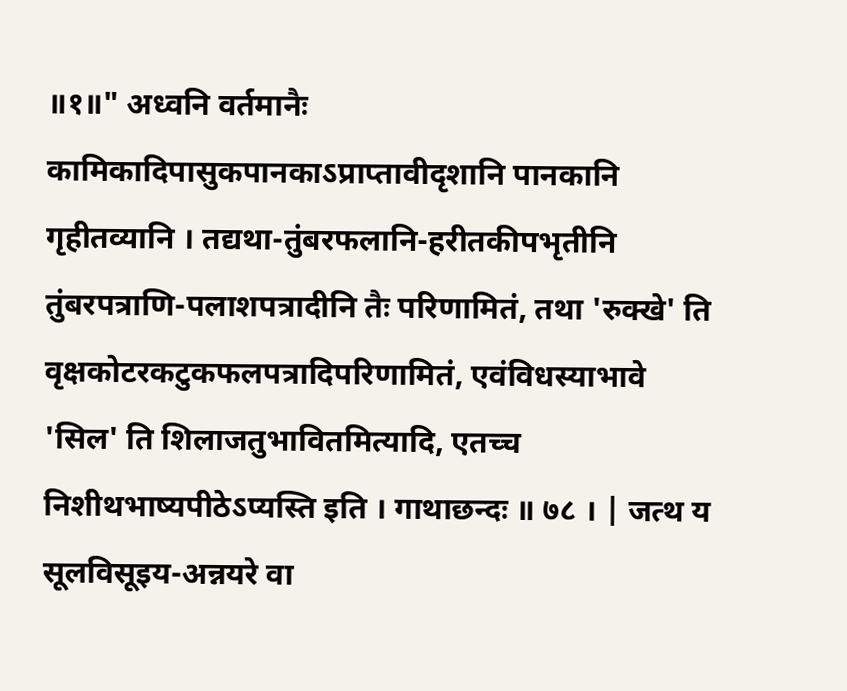॥१॥" अध्वनि वर्तमानैः कामिकादिपासुकपानकाऽप्राप्तावीदृशानि पानकानि गृहीतव्यानि । तद्यथा-तुंबरफलानि-हरीतकीपभृतीनि तुंबरपत्राणि-पलाशपत्रादीनि तैः परिणामितं, तथा 'रुक्खे' ति वृक्षकोटरकटुकफलपत्रादिपरिणामितं, एवंविधस्याभावे 'सिल' ति शिलाजतुभावितमित्यादि, एतच्च निशीथभाष्यपीठेऽप्यस्ति इति । गाथाछन्दः ॥ ७८ । | जत्थ य सूलविसूइय-अन्नयरे वा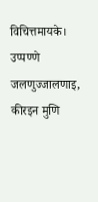विचित्तमायके। उप्पण्णे जलणुज्जालणाइ, कीरइन मुणि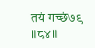तयं गच्छं७९
॥८४॥